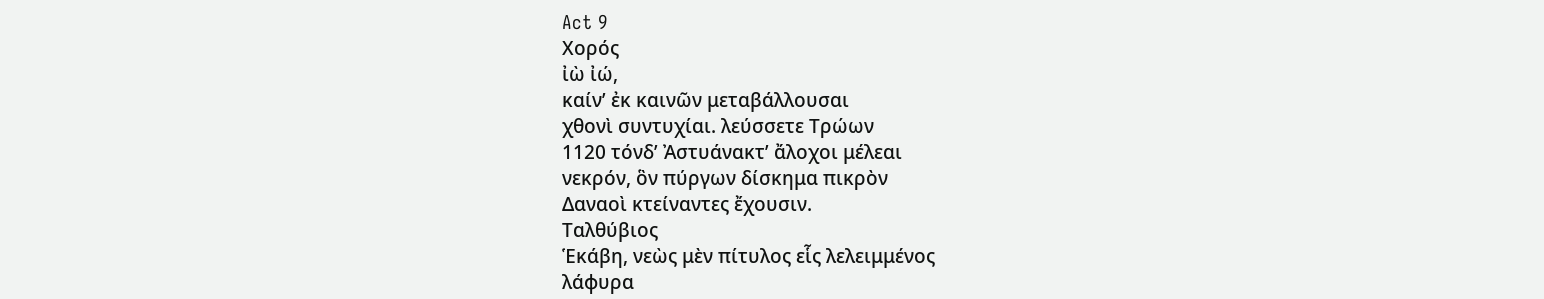Act 9
Χορός
ἰὼ ἰώ,
καίνʼ ἐκ καινῶν μεταβάλλουσαι
χθονὶ συντυχίαι. λεύσσετε Τρώων
1120 τόνδʼ Ἀστυάνακτʼ ἄλοχοι μέλεαι
νεκρόν, ὃν πύργων δίσκημα πικρὸν
Δαναοὶ κτείναντες ἔχουσιν.
Ταλθύβιος
Ἑκάβη, νεὼς μὲν πίτυλος εἷς λελειμμένος
λάφυρα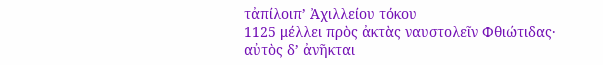τἀπίλοιπʼ Ἀχιλλείου τόκου
1125 μέλλει πρὸς ἀκτὰς ναυστολεῖν Φθιώτιδας·
αὐτὸς δʼ ἀνῆκται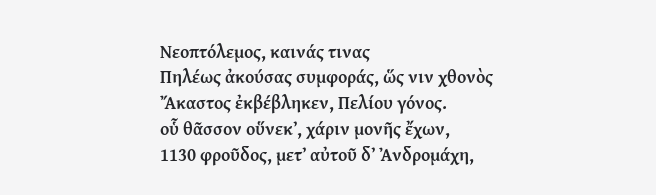Νεοπτόλεμος, καινάς τινας
Πηλέως ἀκούσας συμφοράς, ὥς νιν χθονὸς
Ἄκαστος ἐκβέβληκεν, Πελίου γόνος.
οὗ θᾶσσον οὕνεκʼ, χάριν μονῆς ἔχων,
1130 φροῦδος, μετʼ αὐτοῦ δʼ Ἀνδρομάχη,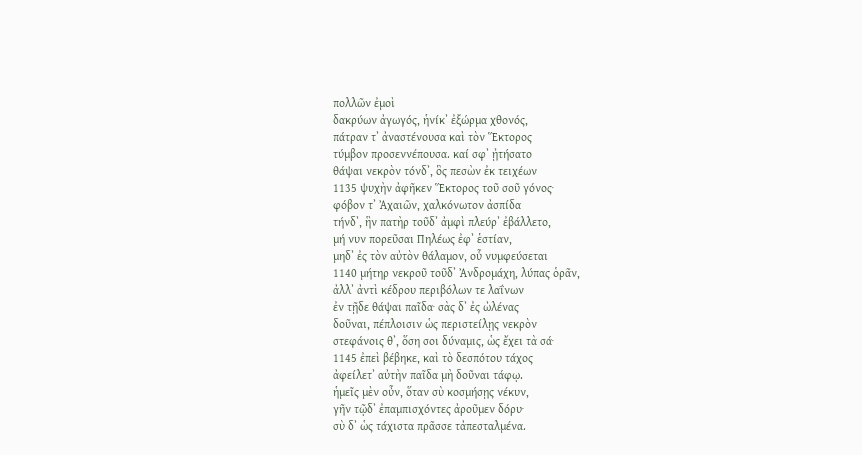πολλῶν ἐμοὶ
δακρύων ἀγωγός, ἡνίκʼ ἐξώρμα χθονός,
πάτραν τʼ ἀναστένουσα καὶ τὸν Ἕκτορος
τύμβον προσεννέπουσα. καί σφʼ ᾐτήσατο
θάψαι νεκρὸν τόνδʼ, ὃς πεσὼν ἐκ τειχέων
1135 ψυχὴν ἀφῆκεν Ἕκτορος τοῦ σοῦ γόνος·
φόβον τʼ Ἀχαιῶν, χαλκόνωτον ἀσπίδα
τήνδʼ, ἣν πατὴρ τοῦδʼ ἀμφὶ πλεύρʼ ἐβάλλετο,
μή νυν πορεῦσαι Πηλέως ἐφʼ ἑστίαν,
μηδʼ ἐς τὸν αὐτὸν θάλαμον, οὗ νυμφεύσεται
1140 μήτηρ νεκροῦ τοῦδʼ Ἀνδρομάχη, λύπας ὁρᾶν,
ἀλλʼ ἀντὶ κέδρου περιβόλων τε λαΐνων
ἐν τῇδε θάψαι παῖδα· σὰς δʼ ἐς ὠλένας
δοῦναι, πέπλοισιν ὡς περιστείλῃς νεκρὸν
στεφάνοις θʼ, ὅση σοι δύναμις, ὡς ἔχει τὰ σά·
1145 ἐπεὶ βέβηκε, καὶ τὸ δεσπότου τάχος
ἀφείλετʼ αὐτὴν παῖδα μὴ δοῦναι τάφῳ.
ἡμεῖς μὲν οὖν, ὅταν σὺ κοσμήσῃς νέκυν,
γῆν τῷδʼ ἐπαμπισχόντες ἀροῦμεν δόρυ·
σὺ δʼ ὡς τάχιστα πρᾶσσε τἀπεσταλμένα.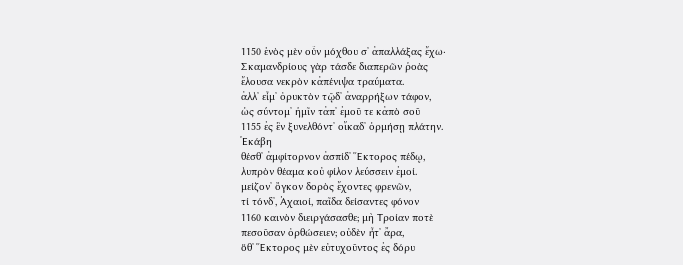1150 ἑνὸς μὲν οὖν μόχθου σʼ ἀπαλλάξας ἔχω·
Σκαμανδρίους γὰρ τάσδε διαπερῶν ῥοὰς
ἔλουσα νεκρὸν κἀπένιψα τραύματα.
ἀλλʼ εἶμʼ ὀρυκτὸν τῷδʼ ἀναρρήξων τάφον,
ὡς σύντομʼ ἡμῖν τἀπʼ ἐμοῦ τε κἀπὸ σοῦ
1155 ἐς ἓν ξυνελθόντʼ οἴκαδʼ ὁρμήσῃ πλάτην.
Ἑκάβη
θέσθʼ ἀμφίτορνον ἀσπίδʼ Ἕκτορος πέδῳ,
λυπρὸν θέαμα κοὐ φίλον λεύσσειν ἐμοί.
μείζονʼ ὄγκον δορὸς ἔχοντες φρενῶν,
τί τόνδʼ, Ἀχαιοί, παῖδα δείσαντες φόνον
1160 καινὸν διειργάσασθε; μὴ Τροίαν ποτὲ
πεσοῦσαν ὀρθώσειεν; οὐδὲν ἦτʼ ἄρα,
ὅθʼ Ἕκτορος μὲν εὐτυχοῦντος ἐς δόρυ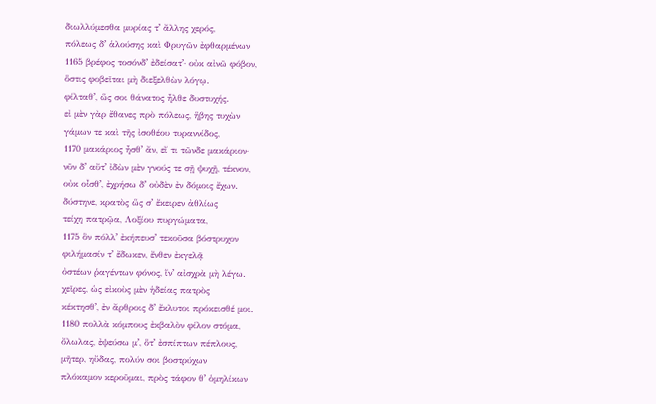διωλλύμεσθα μυρίας τʼ ἄλλης χερός,
πόλεως δʼ ἁλούσης καὶ Φρυγῶν ἐφθαρμένων
1165 βρέφος τοσόνδʼ ἐδείσατʼ· οὐκ αἰνῶ φόβον,
ὅστις φοβεῖται μὴ διεξελθὼν λόγῳ.
φίλταθʼ, ὥς σοι θάνατος ἦλθε δυστυχής.
εἰ μὲν γὰρ ἔθανες πρὸ πόλεως, ἥβης τυχὼν
γάμων τε καὶ τῆς ἰσοθέου τυραννίδος,
1170 μακάριος ἦσθʼ ἄν, εἴ τι τῶνδε μακάριον·
νῦν δʼ αὔτʼ ἰδὼν μὲν γνούς τε σῇ ψυχῇ, τέκνον,
οὐκ οἶσθʼ, ἐχρήσω δʼ οὐδὲν ἐν δόμοις ἔχων.
δύστηνε, κρατὸς ὥς σʼ ἔκειρεν ἀθλίως
τείχη πατρῷα, Λοξίου πυργώματα,
1175 ὃν πόλλʼ ἐκήπευσʼ τεκοῦσα βόστρυχον
φιλήμασίν τʼ ἔδωκεν, ἔνθεν ἐκγελᾷ
ὀστέων ῥαγέντων φόνος, ἵνʼ αἰσχρὰ μὴ λέγω.
χεῖρες, ὡς εἰκοὺς μὲν ἡδείας πατρὸς
κέκτησθʼ, ἐν ἄρθροις δʼ ἔκλυτοι πρόκεισθέ μοι.
1180 πολλὰ κόμπους ἐκβαλὸν φίλον στόμα,
ὄλωλας, ἐψεύσω μʼ, ὅτʼ ἐσπίπτων πέπλους,
μῆτερ, ηὔδας, πολύν σοι βοστρύχων
πλόκαμον κεροῦμαι, πρὸς τάφον θʼ ὁμηλίκων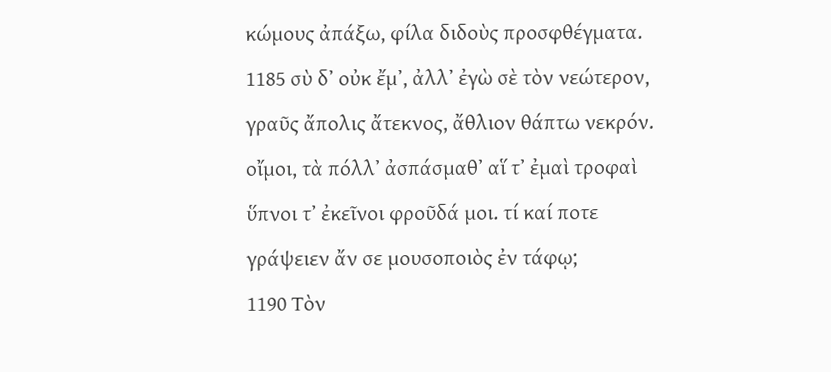κώμους ἀπάξω, φίλα διδοὺς προσφθέγματα.
1185 σὺ δʼ οὐκ ἔμʼ, ἀλλʼ ἐγὼ σὲ τὸν νεώτερον,
γραῦς ἄπολις ἄτεκνος, ἄθλιον θάπτω νεκρόν.
οἴμοι, τὰ πόλλʼ ἀσπάσμαθʼ αἵ τʼ ἐμαὶ τροφαὶ
ὕπνοι τʼ ἐκεῖνοι φροῦδά μοι. τί καί ποτε
γράψειεν ἄν σε μουσοποιὸς ἐν τάφῳ;
1190 Τὸν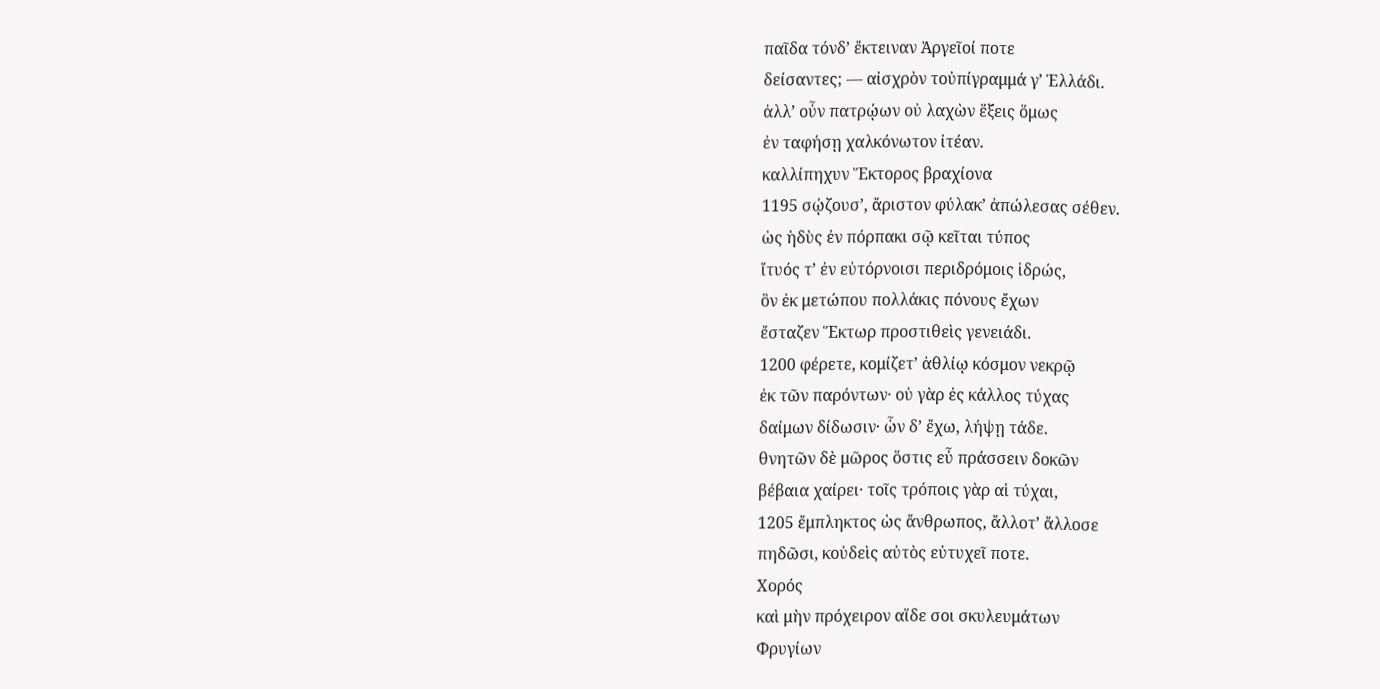παῖδα τόνδʼ ἔκτειναν Ἀργεῖοί ποτε
δείσαντες; — αἰσχρὸν τοὐπίγραμμά γʼ Ἑλλάδι.
ἀλλʼ οὖν πατρῴων οὐ λαχὼν ἕξεις ὅμως
ἐν ταφήσῃ χαλκόνωτον ἰτέαν.
καλλίπηχυν Ἕκτορος βραχίονα
1195 σῴζουσʼ, ἄριστον φύλακʼ ἀπώλεσας σέθεν.
ὡς ἡδὺς ἐν πόρπακι σῷ κεῖται τύπος
ἴτυός τʼ ἐν εὐτόρνοισι περιδρόμοις ἱδρώς,
ὃν ἐκ μετώπου πολλάκις πόνους ἔχων
ἔσταζεν Ἕκτωρ προστιθεὶς γενειάδι.
1200 φέρετε, κομίζετʼ ἀθλίῳ κόσμον νεκρῷ
ἐκ τῶν παρόντων· οὐ γὰρ ἐς κάλλος τύχας
δαίμων δίδωσιν· ὧν δʼ ἔχω, λήψῃ τάδε.
θνητῶν δὲ μῶρος ὅστις εὖ πράσσειν δοκῶν
βέβαια χαίρει· τοῖς τρόποις γὰρ αἱ τύχαι,
1205 ἔμπληκτος ὡς ἄνθρωπος, ἄλλοτʼ ἄλλοσε
πηδῶσι, κοὐδεὶς αὐτὸς εὐτυχεῖ ποτε.
Χορός
καὶ μὴν πρόχειρον αἵδε σοι σκυλευμάτων
Φρυγίων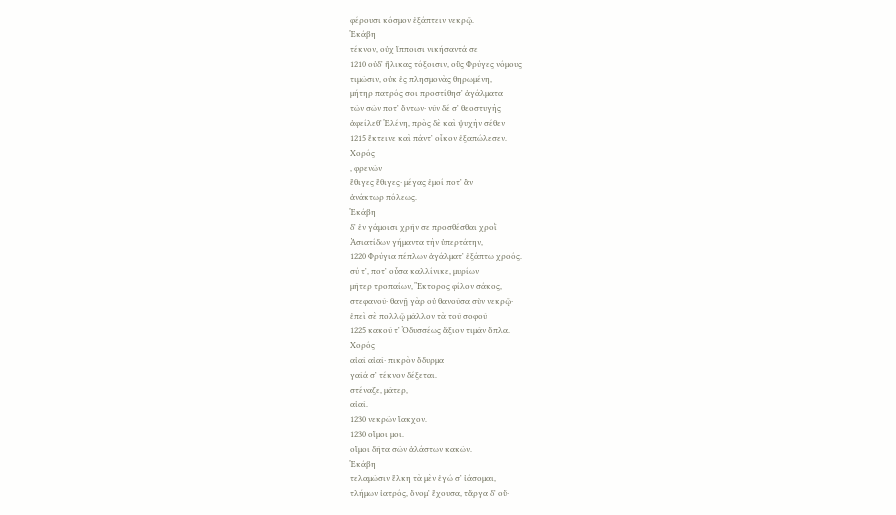φέρουσι κόσμον ἐξάπτειν νεκρῷ.
Ἑκάβη
τέκνον, οὐχ ἵπποισι νικήσαντά σε
1210 οὐδʼ ἥλικας τόξοισιν, οὓς Φρύγες νόμους
τιμῶσιν, οὐκ ἐς πλησμονὰς θηρωμένη,
μήτηρ πατρός σοι προστίθησʼ ἀγάλματα
τῶν σῶν ποτʼ ὄντων· νῦν δέ σʼ θεοστυγὴς
ἀφείλεθʼ Ἑλένη, πρὸς δὲ καὶ ψυχὴν σέθεν
1215 ἔκτεινε καὶ πάντʼ οἶκον ἐξαπώλεσεν.
Χορός
, φρενῶν
ἔθιγες ἔθιγες· μέγας ἐμοί ποτʼ ἂν
ἀνάκτωρ πόλεως.
Ἑκάβη
δʼ ἐν γάμοισι χρῆν σε προσθέσθαι χροῒ
Ἀσιατίδων γήμαντα τὴν ὑπερτάτην,
1220 Φρύγια πέπλων ἀγάλματʼ ἐξάπτω χροός.
σύ τʼ, ποτʼ οὖσα καλλίνικε, μυρίων
μῆτερ τροπαίων, Ἕκτορος φίλον σάκος,
στεφανοῦ· θανῇ γὰρ οὐ θανοῦσα σὺν νεκρῷ·
ἐπεὶ σὲ πολλῷ μᾶλλον τὰ τοῦ σοφοῦ
1225 κακοῦ τʼ Ὀδυσσέως ἄξιον τιμᾶν ὅπλα.
Χορός
αἰαῖ αἰαῖ· πικρὸν ὄδυρμα
γαῖά σʼ τέκνον δέξεται.
στέναζε, μᾶτερ,
αἰαῖ.
1230 νεκρῶν ἴακχον.
1230 οἴμοι μοι.
οἴμοι δῆτα σῶν ἀλάστων κακῶν.
Ἑκάβη
τελαμῶσιν ἕλκη τὰ μὲν ἐγώ σʼ ἰάσομαι,
τλήμων ἰατρός, ὄνομʼ ἔχουσα, τἄργα δʼ οὔ·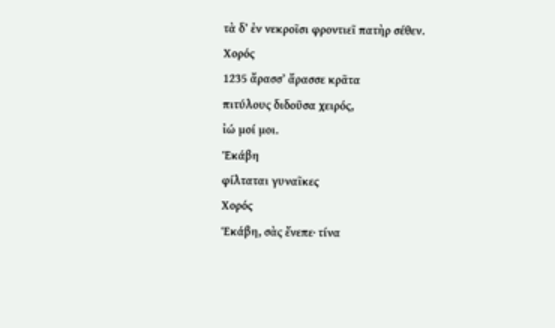τὰ δʼ ἐν νεκροῖσι φροντιεῖ πατὴρ σέθεν.
Χορός
1235 ἄρασσʼ ἄρασσε κρᾶτα
πιτύλους διδοῦσα χειρός,
ἰώ μοί μοι.
Ἑκάβη
φίλταται γυναῖκες
Χορός
Ἑκάβη, σὰς ἔνεπε· τίνα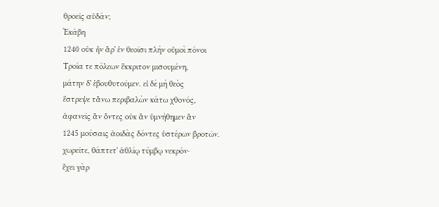θροεῖς αὐδάν;
Ἑκάβη
1240 οὐκ ἦν ἄρʼ ἐν θεοῖσι πλὴν οὑμοὶ πόνοι
Τροία τε πόλεων ἔκκριτον μισουμένη,
μάτην δʼ ἐβουθυτοῦμεν. εἰ δὲ μὴ θεὸς
ἔστρεψε τἄνω περιβαλὼν κάτω χθονός,
ἀφανεῖς ἂν ὄντες οὐκ ἂν ὑμνήθημεν ἂν
1245 μούσαις ἀοιδὰς δόντες ὑστέρων βροτῶν.
χωρεῖτε, θάπτετʼ ἀθλίῳ τύμβῳ νεκρόν·
ἔχει γὰρ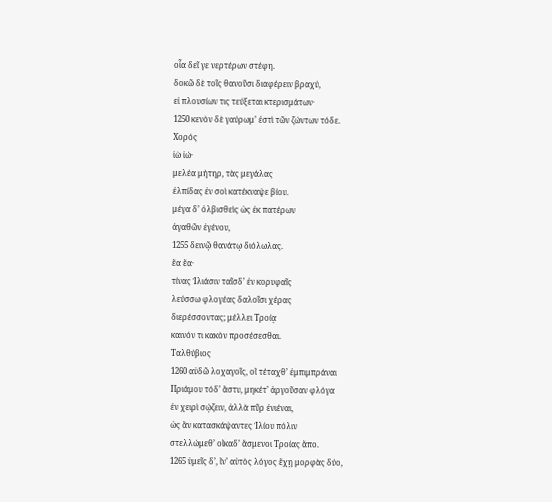οἷα δεῖ γε νερτέρων στέφη.
δοκῶ δὲ τοῖς θανοῦσι διαφέρειν βραχύ,
εἰ πλουσίων τις τεύξεται κτερισμάτων·
1250 κενὸν δὲ γαύρωμʼ ἐστὶ τῶν ζώντων τόδε.
Χορός
ἰὼ ἰώ·
μελέα μήτηρ, τὰς μεγάλας
ἐλπίδας ἐν σοὶ κατέκναψε βίου.
μέγα δʼ ὀλβισθεὶς ὡς ἐκ πατέρων
ἀγαθῶν ἐγένου,
1255 δεινῷ θανάτῳ διόλωλας.
ἔα ἔα·
τίνας Ἰλιάσιν ταῖσδʼ ἐν κορυφαῖς
λεύσσω φλογέας δαλοῖσι χέρας
διερέσσοντας; μέλλει Τροίᾳ
καινόν τι κακὸν προσέσεσθαι.
Ταλθύβιος
1260 αὐδῶ λοχαγοῖς, οἳ τέταχθʼ ἐμπιμπράναι
Πριάμου τόδʼ ἄστυ, μηκέτʼ ἀργοῦσαν φλόγα
ἐν χειρὶ σῴζειν, ἀλλὰ πῦρ ἐνιέναι,
ὡς ἂν κατασκάψαντες Ἰλίου πόλιν
στελλώμεθʼ οἴκαδʼ ἄσμενοι Τροίας ἄπο.
1265 ὑμεῖς δʼ, ἵνʼ αὑτὸς λόγος ἔχῃ μορφὰς δύο,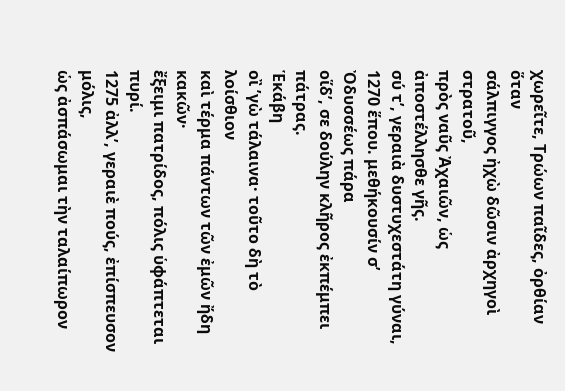χωρεῖτε, Τρώων παῖδες, ὀρθίαν ὅταν
σάλπιγγος ἠχὼ δῶσιν ἀρχηγοὶ στρατοῦ,
πρὸς ναῦς Ἀχαιῶν, ὡς ἀποστέλλησθε γῆς.
σύ τʼ, γεραιὰ δυστυχεστάτη γύναι,
1270 ἕπου. μεθήκουσίν σʼ Ὀδυσσέως πάρα
οἵδʼ, σε δούλην κλῆρος ἐκπέμπει πάτρας.
Ἑκάβη
οἲ ʼγὼ τάλαινα· τοῦτο δὴ τὸ λοίσθιον
καὶ τέρμα πάντων τῶν ἐμῶν ἤδη κακῶν·
ἔξειμι πατρίδος, πόλις ὑφάπτεται πυρί.
1275 ἀλλʼ, γεραιὲ πούς, ἐπίσπευσον μόλις,
ὡς ἀσπάσωμαι τὴν ταλαίπωρον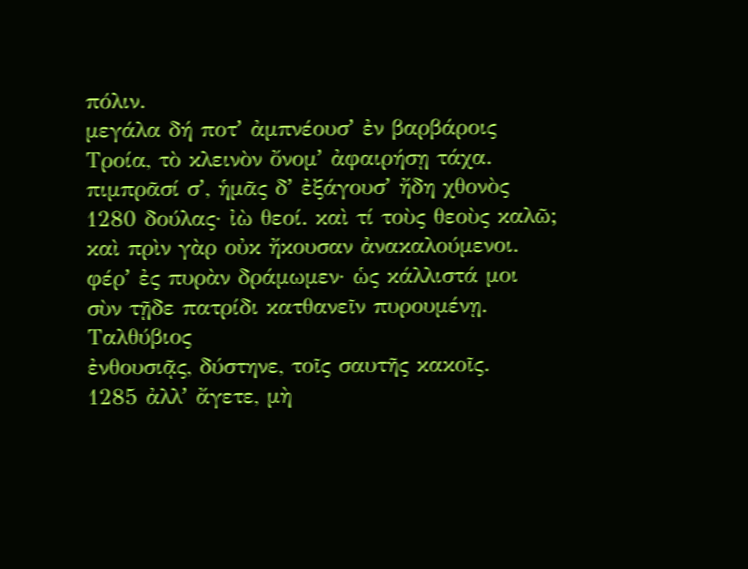πόλιν.
μεγάλα δή ποτʼ ἀμπνέουσʼ ἐν βαρβάροις
Τροία, τὸ κλεινὸν ὄνομʼ ἀφαιρήσῃ τάχα.
πιμπρᾶσί σʼ, ἡμᾶς δʼ ἐξάγουσʼ ἤδη χθονὸς
1280 δούλας· ἰὼ θεοί. καὶ τί τοὺς θεοὺς καλῶ;
καὶ πρὶν γὰρ οὐκ ἤκουσαν ἀνακαλούμενοι.
φέρʼ ἐς πυρὰν δράμωμεν· ὡς κάλλιστά μοι
σὺν τῇδε πατρίδι κατθανεῖν πυρουμένῃ.
Ταλθύβιος
ἐνθουσιᾷς, δύστηνε, τοῖς σαυτῆς κακοῖς.
1285 ἀλλʼ ἄγετε, μὴ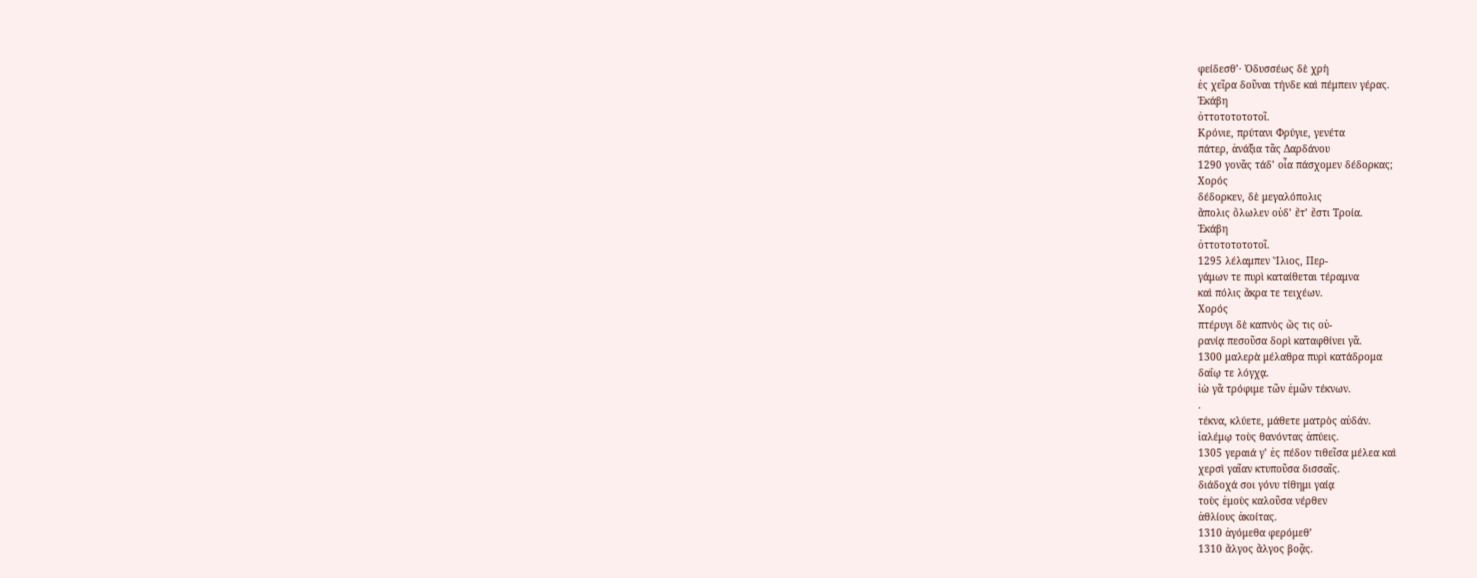φείδεσθʼ· Ὀδυσσέως δὲ χρὴ
ἐς χεῖρα δοῦναι τήνδε καὶ πέμπειν γέρας.
Ἑκάβη
ὀττοτοτοτοτοῖ.
Κρόνιε, πρύτανι Φρύγιε, γενέτα
πάτερ, ἀνάξια τᾶς Δαρδάνου
1290 γονᾶς τάδʼ οἷα πάσχομεν δέδορκας;
Χορός
δέδορκεν, δὲ μεγαλόπολις
ἄπολις ὄλωλεν οὐδʼ ἔτʼ ἔστι Τροία.
Ἑκάβη
ὀττοτοτοτοτοῖ.
1295 λέλαμπεν Ἴλιος, Περ-
γάμων τε πυρὶ καταίθεται τέραμνα
καὶ πόλις ἄκρα τε τειχέων.
Χορός
πτέρυγι δὲ καπνὸς ὥς τις οὐ-
ρανίᾳ πεσοῦσα δορὶ καταφθίνει γᾶ.
1300 μαλερὰ μέλαθρα πυρὶ κατάδρομα
δαΐῳ τε λόγχᾳ.
ἰὼ γᾶ τρόφιμε τῶν ἐμῶν τέκνων.
.
τέκνα, κλύετε, μάθετε ματρὸς αὐδάν.
ἰαλέμῳ τοὺς θανόντας ἀπύεις.
1305 γεραιά γʼ ἐς πέδον τιθεῖσα μέλεα καὶ
χερσὶ γαῖαν κτυποῦσα δισσαῖς.
διάδοχά σοι γόνυ τίθημι γαίᾳ
τοὺς ἐμοὺς καλοῦσα νέρθεν
ἀθλίους ἀκοίτας.
1310 ἀγόμεθα φερόμεθʼ
1310 ἄλγος ἄλγος βοᾷς.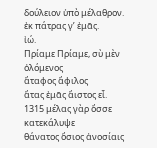δούλειον ὑπὸ μέλαθρον.
ἐκ πάτρας γʼ ἐμᾶς.
ἰώ.
Πρίαμε Πρίαμε, σὺ μὲν ὀλόμενος
ἄταφος ἄφιλος
ἄτας ἐμᾶς ἄιστος εἶ.
1315 μέλας γὰρ ὄσσε κατεκάλυψε
θάνατος ὅσιος ἀνοσίαις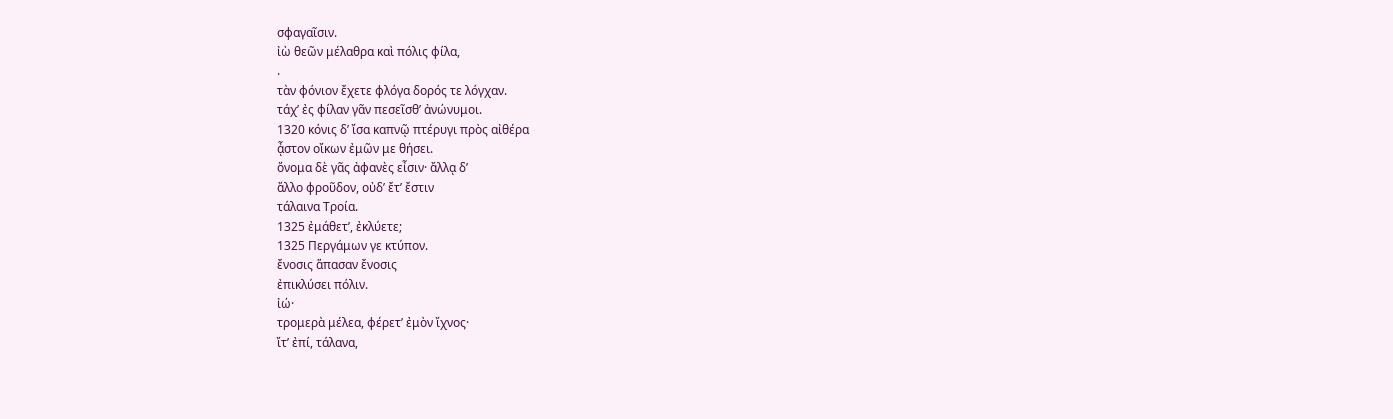σφαγαῖσιν.
ἰὼ θεῶν μέλαθρα καὶ πόλις φίλα,
.
τὰν φόνιον ἔχετε φλόγα δορός τε λόγχαν.
τάχʼ ἐς φίλαν γᾶν πεσεῖσθʼ ἀνώνυμοι.
1320 κόνις δʼ ἴσα καπνῷ πτέρυγι πρὸς αἰθέρα
ᾆστον οἴκων ἐμῶν με θήσει.
ὄνομα δὲ γᾶς ἀφανὲς εἶσιν· ἄλλᾳ δʼ
ἄλλο φροῦδον, οὐδʼ ἔτʼ ἔστιν
τάλαινα Τροία.
1325 ἐμάθετʼ, ἐκλύετε;
1325 Περγάμων γε κτύπον.
ἔνοσις ἅπασαν ἔνοσις
ἐπικλύσει πόλιν.
ἰώ·
τρομερὰ μέλεα, φέρετʼ ἐμὸν ἴχνος·
ἴτʼ ἐπί, τάλανα,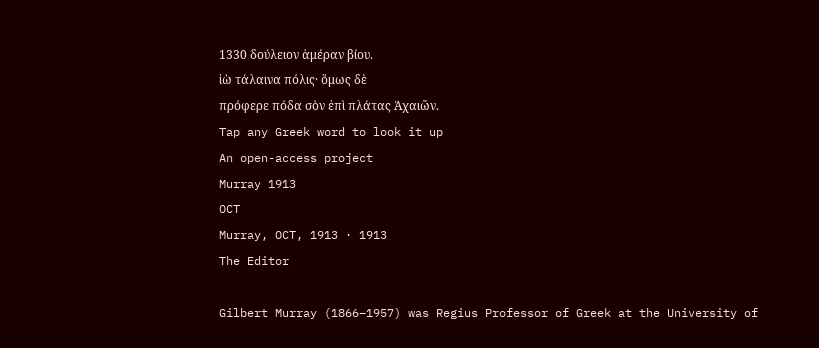1330 δούλειον ἁμέραν βίου.
ἰὼ τάλαινα πόλις· ὅμως δὲ
πρόφερε πόδα σὸν ἐπὶ πλάτας Ἀχαιῶν.
Tap any Greek word to look it up
An open-access project
Murray 1913
OCT
Murray, OCT, 1913 · 1913
The Editor

Gilbert Murray (1866–1957) was Regius Professor of Greek at the University of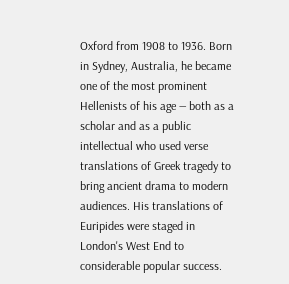Oxford from 1908 to 1936. Born in Sydney, Australia, he became one of the most prominent Hellenists of his age — both as a scholar and as a public intellectual who used verse translations of Greek tragedy to bring ancient drama to modern audiences. His translations of Euripides were staged in London's West End to considerable popular success.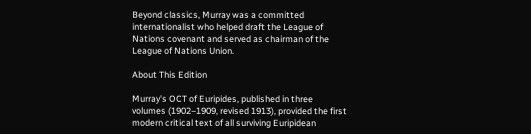Beyond classics, Murray was a committed internationalist who helped draft the League of Nations covenant and served as chairman of the League of Nations Union.

About This Edition

Murray's OCT of Euripides, published in three volumes (1902–1909, revised 1913), provided the first modern critical text of all surviving Euripidean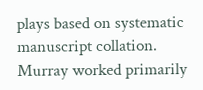plays based on systematic manuscript collation. Murray worked primarily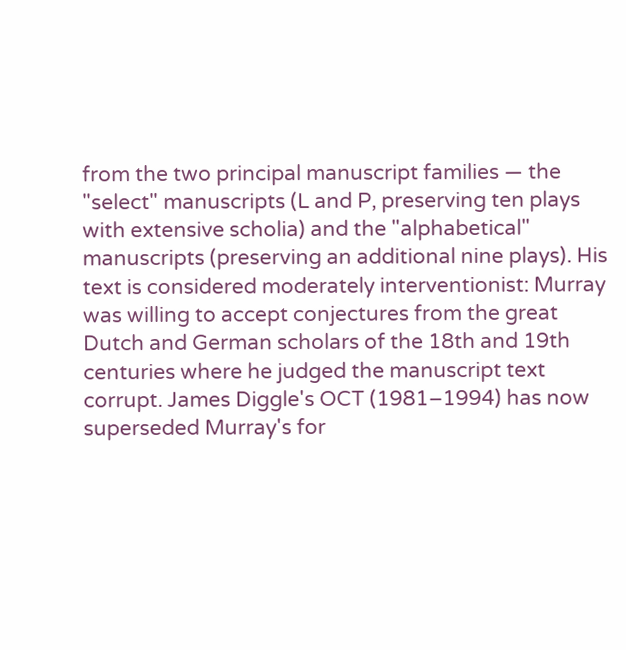from the two principal manuscript families — the "select" manuscripts (L and P, preserving ten plays with extensive scholia) and the "alphabetical" manuscripts (preserving an additional nine plays). His text is considered moderately interventionist: Murray was willing to accept conjectures from the great Dutch and German scholars of the 18th and 19th centuries where he judged the manuscript text corrupt. James Diggle's OCT (1981–1994) has now superseded Murray's for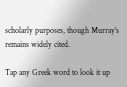scholarly purposes, though Murray's remains widely cited.

Tap any Greek word to look it up